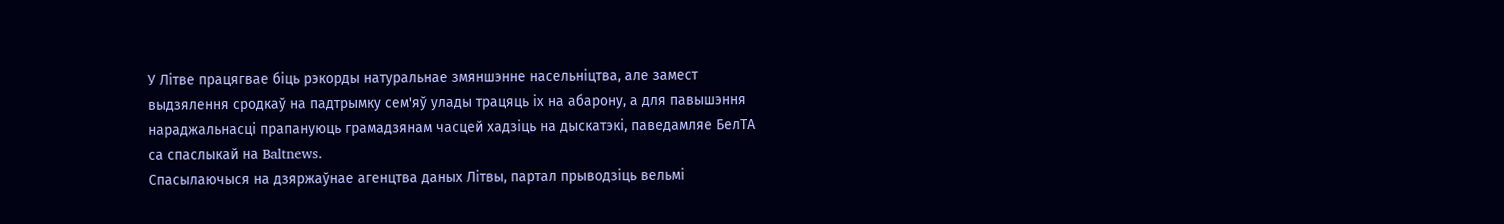У Літве працягвае біць рэкорды натуральнае змяншэнне насельніцтва, але замест выдзялення сродкаў на падтрымку сем'яў улады трацяць іх на абарону, а для павышэння нараджальнасці прапануюць грамадзянам часцей хадзіць на дыскатэкі, паведамляе БелТА са спаслыкай на Baltnews.
Спасылаючыся на дзяржаўнае агенцтва даных Літвы, партал прыводзіць вельмі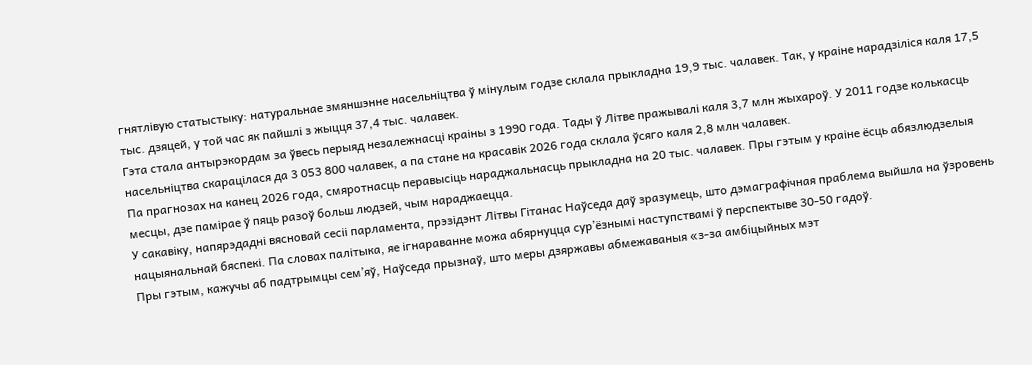гнятлівую статыстыку: натуральнае змяншэнне насельніцтва ў мінулым годзе склала прыкладна 19,9 тыс. чалавек. Так, у краіне нарадзіліся каля 17,5 тыс. дзяцей, у той час як пайшлі з жыцця 37,4 тыс. чалавек.
Гэта стала антырэкордам за ўвесь перыяд незалежнасці краіны з 1990 года. Тады ў Літве пражывалі каля 3,7 млн жыхароў. У 2011 годзе колькасць насельніцтва скарацілася да 3 053 800 чалавек, а па стане на красавік 2026 года склала ўсяго каля 2,8 млн чалавек.
Па прагнозах на канец 2026 года, смяротнасць перавысіць нараджальнасць прыкладна на 20 тыс. чалавек. Пры гэтым у краіне ёсць абязлюдзелыя месцы, дзе памірае ў пяць разоў больш людзей, чым нараджаецца.
У сакавіку, напярэдадні вясновай сесіі парламента, прэзідэнт Літвы Гітанас Наўседа даў зразумець, што дэмаграфічная праблема выйшла на ўзровень нацыянальнай бяспекі. Па словах палітыка, яе ігнараванне можа абярнуцца сур’ёзнымі наступствамі ў перспектыве 30-50 гадоў.
Пры гэтым, кажучы аб падтрымцы сем’яў, Наўседа прызнаў, што меры дзяржавы абмежаваныя «з-за амбіцыйных мэт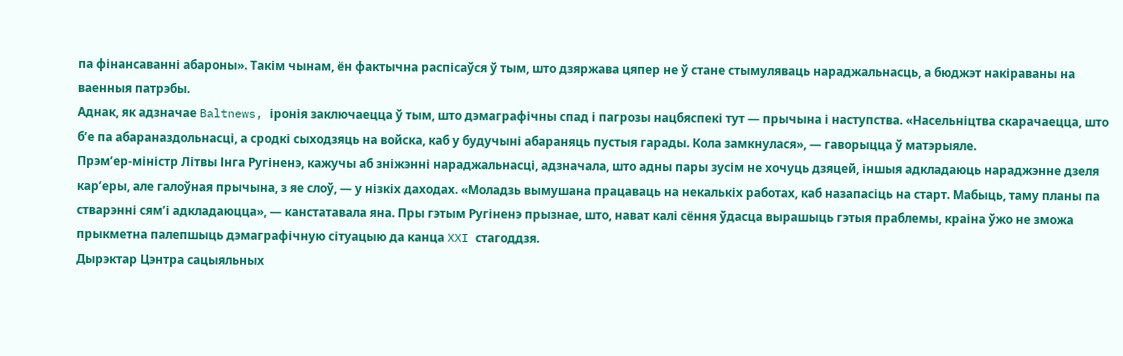па фінансаванні абароны». Такім чынам, ён фактычна распісаўся ў тым, што дзяржава цяпер не ў стане стымуляваць нараджальнасць, а бюджэт накіраваны на ваенныя патрэбы.
Аднак, як адзначае Baltnews, іронія заключаецца ў тым, што дэмаграфічны спад і пагрозы нацбяспекі тут — прычына і наступства. «Насельніцтва скарачаецца, што б’е па абараназдольнасці, а сродкі сыходзяць на войска, каб у будучыні абараняць пустыя гарады. Кола замкнулася», — гаворыцца ў матэрыяле.
Прэм’ер-міністр Літвы Інга Ругіненэ, кажучы аб зніжэнні нараджальнасці, адзначала, што адны пары зусім не хочуць дзяцей, іншыя адкладаюць нараджэнне дзеля кар’еры, але галоўная прычына, з яе слоў, — у нізкіх даходах. «Моладзь вымушана працаваць на некалькіх работах, каб назапасіць на старт. Мабыць, таму планы па стварэнні сям’і адкладаюцца», — канстатавала яна. Пры гэтым Ругіненэ прызнае, што, нават калі сёння ўдасца вырашыць гэтыя праблемы, краіна ўжо не зможа прыкметна палепшыць дэмаграфічную сітуацыю да канца XXI стагоддзя.
Дырэктар Цэнтра сацыяльных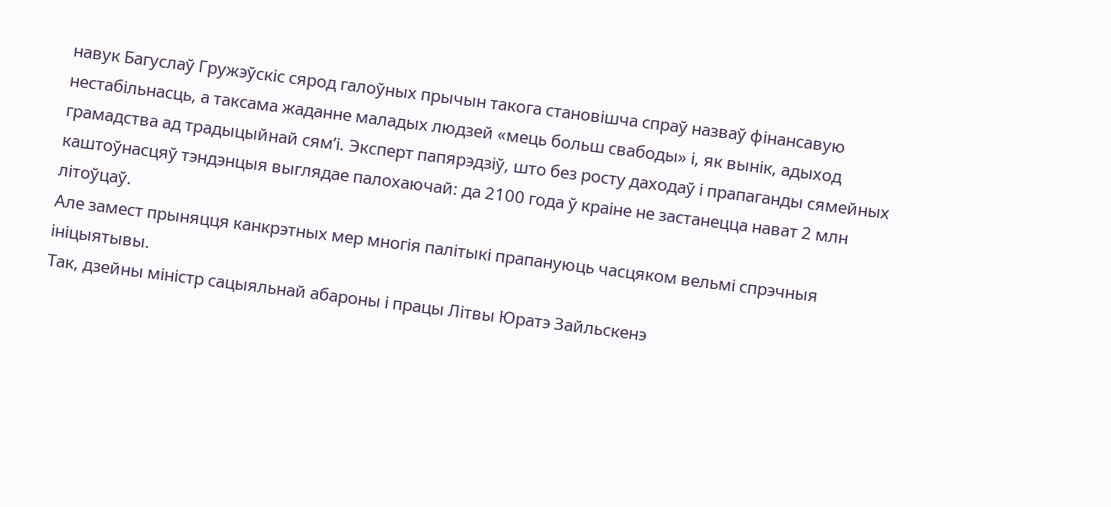навук Багуслаў Гружэўскіс сярод галоўных прычын такога становішча спраў назваў фінансавую нестабільнасць, а таксама жаданне маладых людзей «мець больш свабоды» і, як вынік, адыход грамадства ад традыцыйнай сям’і. Эксперт папярэдзіў, што без росту даходаў і прапаганды сямейных каштоўнасцяў тэндэнцыя выглядае палохаючай: да 2100 года ў краіне не застанецца нават 2 млн літоўцаў.
Але замест прыняцця канкрэтных мер многія палітыкі прапануюць часцяком вельмі спрэчныя ініцыятывы.
Так, дзейны міністр сацыяльнай абароны і працы Літвы Юратэ Зайльскенэ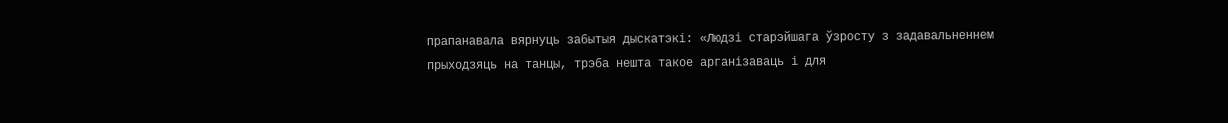прапанавала вярнуць забытыя дыскатэкі: «Людзі старэйшага ўзросту з задавальненнем прыходзяць на танцы, трэба нешта такое арганізаваць і для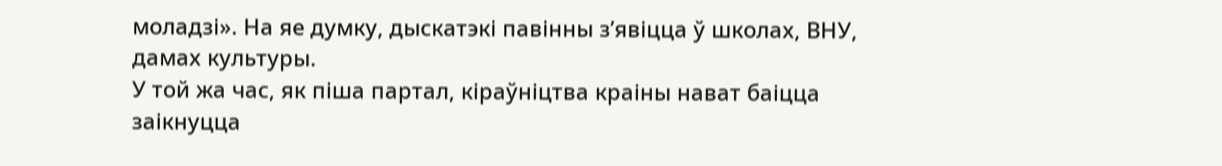моладзі». На яе думку, дыскатэкі павінны з’явіцца ў школах, ВНУ, дамах культуры.
У той жа час, як піша партал, кіраўніцтва краіны нават баіцца заікнуцца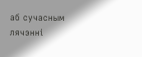аб сучасным лячэнні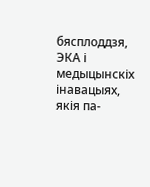бясплоддзя, ЭКА і медыцынскіх інавацыях, якія па-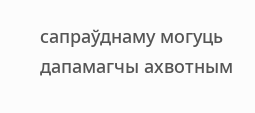сапраўднаму могуць дапамагчы ахвотным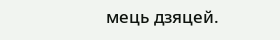мець дзяцей.